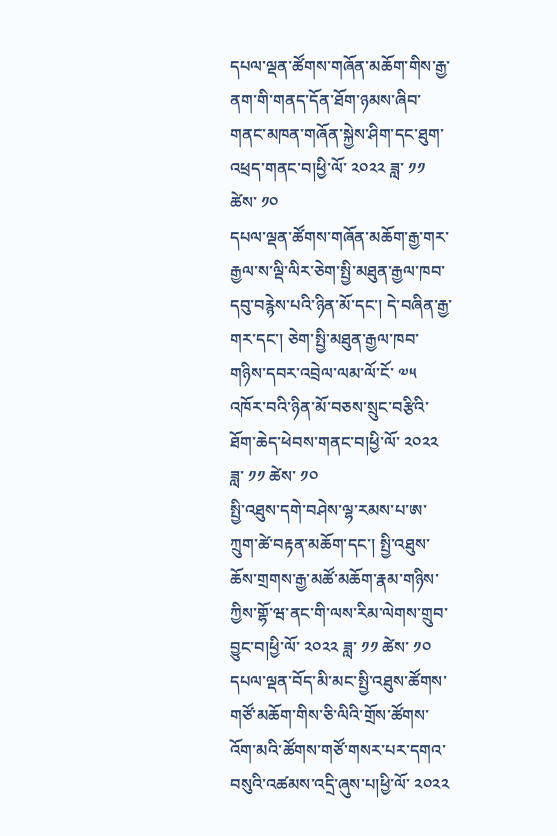དཔལ་ལྡན་ཚོགས་གཞོན་མཆོག་གིས་རྒྱ་ནག་གི་གནད་དོན་ཐོག་ཉམས་ཞིབ་གནང་མཁན་གཞོན་སྐྱེས་ཤིག་དང་ཐུག་འཕྲད་གནང་བ།ཕྱི་ལོ་ ༢༠༢༢ ཟླ་ ༡༡ ཚེས་ ༡༠
དཔལ་ལྡན་ཚོགས་གཞོན་མཆོག་རྒྱ་གར་རྒྱལ་ས་ལྡི་ལིར་ཅེག་སྤྱི་མཐུན་རྒྱལ་ཁབ་དབུ་བརྙེས་པའི་ཉིན་མོ་དང་། དེ་བཞིན་རྒྱ་གར་དང་། ཅེག་སྤྱི་མཐུན་རྒྱལ་ཁབ་གཉིས་དབར་འབྲེལ་ལམ་ལོ་ངོ་ ༧༥ འཁོར་བའི་ཉིན་མོ་བཅས་སྲུང་བརྩིའི་ཐོག་ཆེད་ཕེབས་གནང་བ།ཕྱི་ལོ་ ༢༠༢༢ ཟླ་ ༡༡ ཚེས་ ༡༠
སྤྱི་འཐུས་དགེ་བཤེས་ལྷ་རམས་པ་ཨ་ཀྲུག་ཚེ་བརྟན་མཆོག་དང་། སྤྱི་འཐུས་ཆོས་གྲགས་རྒྱ་མཚོ་མཆོག་རྣམ་གཉིས་ཀྱིས་གྷོ་ཝ་ནང་གི་ལས་རིམ་ལེགས་གྲུབ་བྱུང་བ།ཕྱི་ལོ་ ༢༠༢༢ ཟླ་ ༡༡ ཚེས་ ༡༠
དཔལ་ལྡན་བོད་མི་མང་སྤྱི་འཐུས་ཚོགས་གཙོ་མཆོག་གིས་ཅི་ལིའི་གྲོས་ཚོགས་འོག་མའི་ཚོགས་གཙོ་གསར་པར་དགའ་བསུའི་འཚམས་འདྲི་ཞུས་པ།ཕྱི་ལོ་ ༢༠༢༢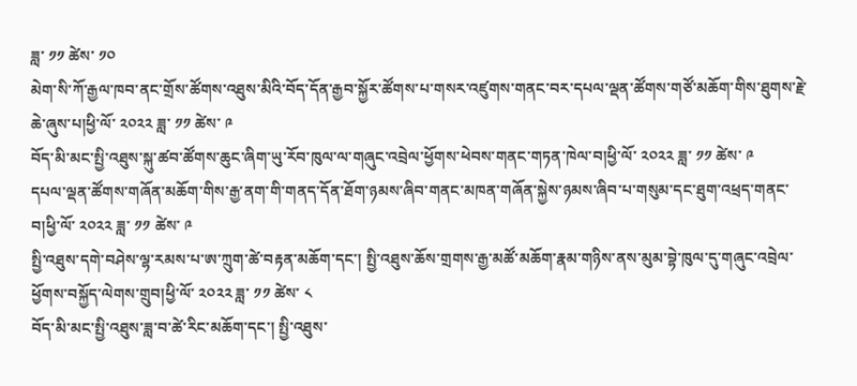ཟླ་ ༡༡ ཚེས་ ༡༠
མེག་སི་ཀོ་རྒྱལ་ཁབ་ནང་གྲོས་ཚོགས་འཐུས་མིའི་བོད་དོན་རྒྱབ་སྐྱོར་ཚོགས་པ་གསར་འཛུགས་གནང་བར་དཔལ་ལྡན་ཚོགས་གཙོ་མཆོག་གིས་ཐུགས་རྗེ་ཆེ་ཞུས་པ།ཕྱི་ལོ་ ༢༠༢༢ ཟླ་ ༡༡ ཚེས་ ༩
བོད་མི་མང་སྤྱི་འཐུས་སྐུ་ཚབ་ཚོགས་ཆུང་ཞིག་ཡུ་རོབ་ཁུལ་ལ་གཞུང་འབྲེལ་ཕྱོགས་ཕེབས་གནང་གཏན་ཁེལ་བ།ཕྱི་ལོ་ ༢༠༢༢ ཟླ་ ༡༡ ཚེས་ ༩
དཔལ་ལྡན་ཚོགས་གཞོན་མཆོག་གིས་རྒྱ་ནག་གི་གནད་དོན་ཐོག་ཉམས་ཞིབ་གནང་མཁན་གཞོན་སྐྱེས་ཉམས་ཞིབ་པ་གསུམ་དང་ཐུག་འཕྲད་གནང་བ།ཕྱི་ལོ་ ༢༠༢༢ ཟླ་ ༡༡ ཚེས་ ༩
སྤྱི་འཐུས་དགེ་བཤེས་ལྷ་རམས་པ་ཨ་ཀྲུག་ཚེ་བརྟན་མཆོག་དང་། སྤྱི་འཐུས་ཆོས་གྲགས་རྒྱ་མཚོ་མཆོག་རྣམ་གཉིས་ནས་མུམ་བྷེ་ཁུལ་དུ་གཞུང་འབྲེལ་ཕྱོགས་བསྐྱོད་ལེགས་གྲུབ།ཕྱི་ལོ་ ༢༠༢༢ ཟླ་ ༡༡ ཚེས་ ༨
བོད་མི་མང་སྤྱི་འཐུས་ཟླ་བ་ཚེ་རིང་མཆོག་དང་། སྤྱི་འཐུས་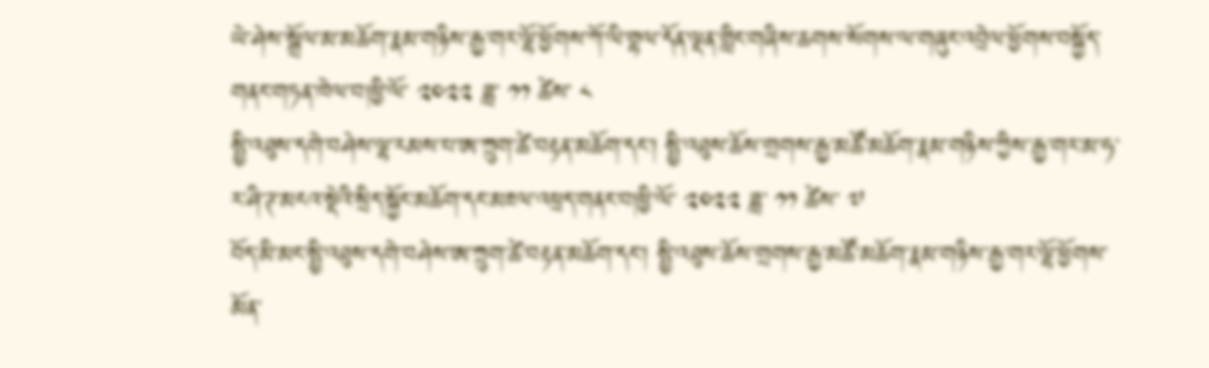ཡེ་ཤེས་སྒྲོལ་མ་མཆོག་རྣམ་གཉིས་རྒྱ་གར་ལྷོ་ཕྱོགས་ཀོ་ལི་གྷལ་དོན་ལྡན་གླིང་གཞིས་ཆགས་སོགས་ལ་གཞུང་འབྲེལ་ཕྱོགས་བསྐྱོད་གནང་གཏན་ཁེལ་བ།ཕྱི་ལོ་ ༢༠༢༢ ཟླ་ ༡༡ ཚེས་ ༨
སྤྱི་འཐུས་དགེ་བཤེས་ལྷ་རམས་པ་ཨ་ཀྲུག་ཚེ་བརྟན་མཆོག་དང་། སྤྱི་འཐུས་ཆོས་གྲགས་རྒྱ་མཚོ་མཆོག་རྣམ་གཉིས་ཀྱིས་རྒྱ་གར་མ་ཧ་ར་ཤི་ཊ་མངའ་སྡེའི་སྲིད་སྐྱོང་མཆོག་དང་མཇལ་འཕྲད་གནང་བ།ཕྱི་ལོ་ ༢༠༢༢ ཟླ་ ༡༡ ཚེས་ ༧
བོད་མི་མང་སྤྱི་འཐུས་དགེ་བཤེས་ཨ་ཀྲུག་ཚེ་བརྟན་མཆོག་དང་། སྤྱི་འཐུས་ཆོས་གྲགས་རྒྱ་མཚོ་མཆོག་རྣམ་གཉིས་རྒྱ་གར་ལྷོ་ཕྱོགས་མོན་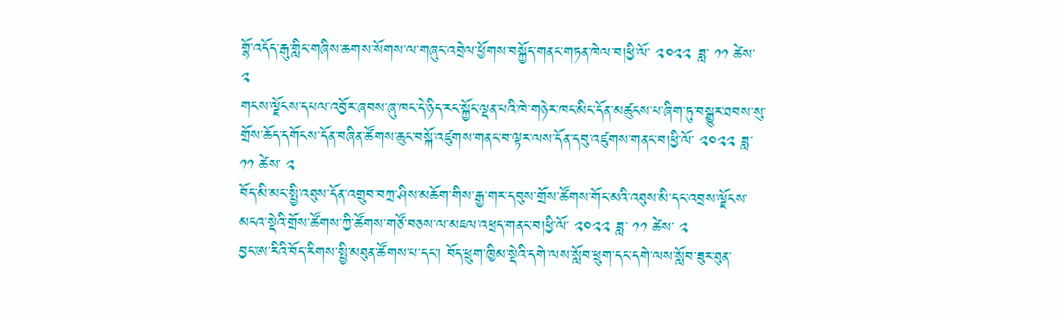གྷོ་འདོད་རྒུ་གླིང་གཞིས་ཆགས་སོགས་ལ་གཞུང་འབྲེལ་ཕྱོགས་བསྐྱོད་གནང་གཏན་ཁེལ་བ།ཕྱི་ལོ་ ༢༠༢༢ ཟླ་ ༡༡ ཚེས་ ༢
གངས་ལྗོངས་དཔལ་འབྱོར་ཞབས་ཞུ་ཁང་དེ་ཉིད་རང་སྐྱོང་ལྡན་པའི་ཁེ་གཉེར་ཁང་མིང་དོན་མཚུངས་པ་ཞིག་ཏུ་བསྒྱུར་ཐབས་སུ་གྲོས་ཆོད་དགོངས་དོན་བཞིན་ཚོགས་ཆུང་བསྐོ་འཛུགས་གནང་བ་ལྟར་ལས་དོན་དབུ་འཛུགས་གནང་བ།ཕྱི་ལོ་ ༢༠༢༢ ཟླ་ ༡༡ ཚེས་ ༢
བོད་མི་མང་སྤྱི་འཐུས་དོན་འགྲུབ་བཀྲ་ཤིས་མཆོག་གིས་རྒྱ་གར་དབུས་གྲོས་ཚོགས་གོང་མའི་འཐུས་མི་དང་འབྲས་ལྗོངས་མངའ་སྡེའི་གྲོས་ཚོགས་ཀྱི་ཚོགས་གཙོ་བཅས་ལ་མཇལ་འཕྲད་གནང་བ།ཕྱི་ལོ་ ༢༠༢༢ ཟླ་ ༡༡ ཚེས་ ༢
བྱང་ཨ་རིའི་བོད་རིགས་སྤྱི་མཐུན་ཚོགས་པ་དང་། བོད་ཕྲུག་ཁྱིམ་སྡེའི་དགེ་ལས་སློབ་ཕྲུག་དང་དགེ་ལས་སློབ་ཟུར་ཐུན་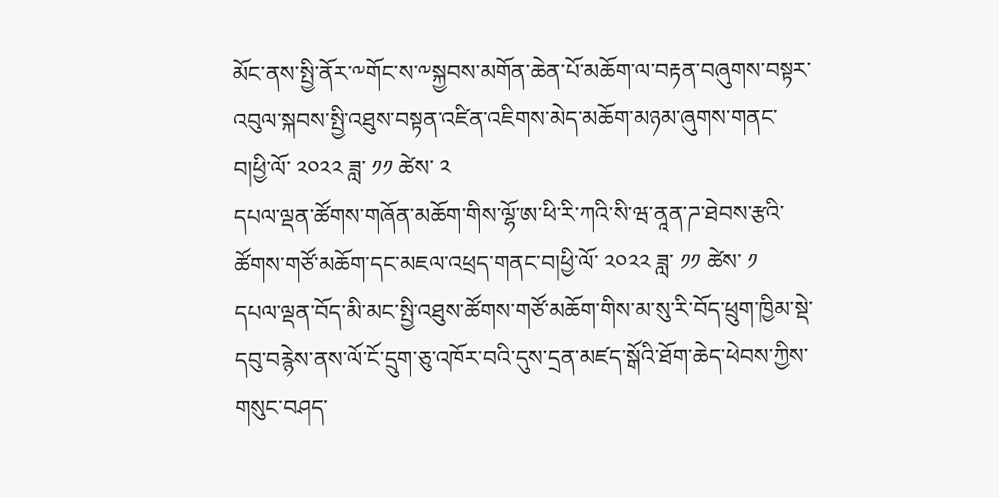མོང་ནས་སྤྱི་ནོར་༸གོང་ས་༸སྐྱབས་མགོན་ཆེན་པོ་མཆོག་ལ་བརྟན་བཞུགས་བསྟར་འབུལ་སྐབས་སྤྱི་འཐུས་བསྟན་འཛིན་འཇིགས་མེད་མཆོག་མཉམ་ཞུགས་གནང་བ།ཕྱི་ལོ་ ༢༠༢༢ ཟླ་ ༡༡ ཚེས་ ༢
དཔལ་ལྡན་ཚོགས་གཞོན་མཆོག་གིས་ལྷོ་ཨ་ཕི་རི་ཀའི་སི་ཝ་ནཱན་ཌ་ཐེབས་རྩའི་ཚོགས་གཙོ་མཆོག་དང་མཇལ་འཕྲད་གནང་བ།ཕྱི་ལོ་ ༢༠༢༢ ཟླ་ ༡༡ ཚེས་ ༡
དཔལ་ལྡན་བོད་མི་མང་སྤྱི་འཐུས་ཚོགས་གཙོ་མཆོག་གིས་མ་སུ་རི་བོད་ཕྲུག་ཁྱིམ་སྡེ་དབུ་བརྙེས་ནས་ལོ་ངོ་དྲུག་ཅུ་འཁོར་བའི་དུས་དྲན་མཛད་སྒོའི་ཐོག་ཆེད་ཕེབས་ཀྱིས་གསུང་བཤད་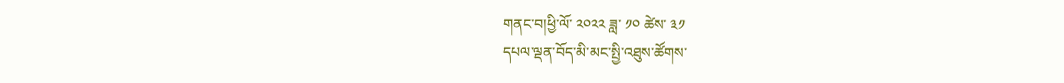གནང་བ།ཕྱི་ལོ་ ༢༠༢༢ ཟླ་ ༡༠ ཚེས་ ༣༡
དཔལ་ལྡན་བོད་མི་མང་སྤྱི་འཐུས་ཚོགས་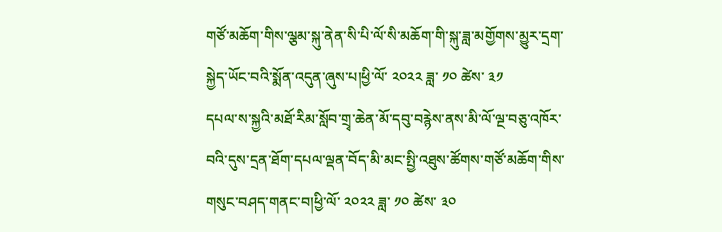གཙོ་མཆོག་གིས་ལྕམ་སྐུ་ནེན་སི་པི་ལོ་སི་མཆོག་གི་སྐུ་ཟླ་མགྱོགས་མྱུར་དྲག་སྐྱེད་ཡོང་བའི་སྨོན་འདུན་ཞུས་པ།ཕྱི་ལོ་ ༢༠༢༢ ཟླ་ ༡༠ ཚེས་ ༣༡
དཔལ་ས་སྐྱའི་མཐོ་རིམ་སློབ་གྲྭ་ཆེན་མོ་དབུ་བརྙེས་ནས་མི་ལོ་ལྔ་བཅུ་འཁོར་བའི་དུས་དྲན་ཐོག་དཔལ་ལྡན་བོད་མི་མང་སྤྱི་འཐུས་ཚོགས་གཙོ་མཆོག་གིས་གསུང་བཤད་གནང་བ།ཕྱི་ལོ་ ༢༠༢༢ ཟླ་ ༡༠ ཚེས་ ༣༠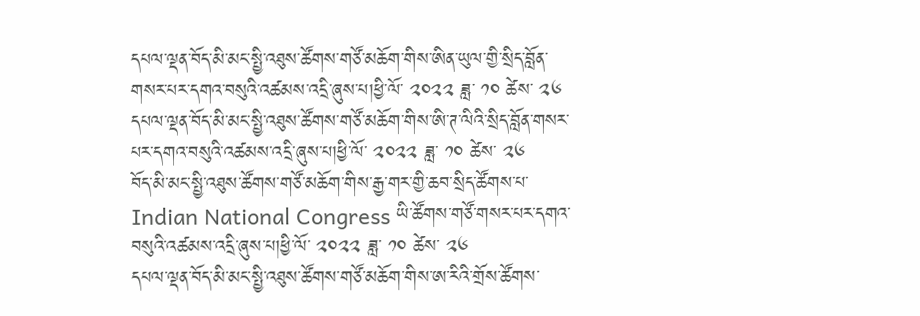དཔལ་ལྡན་བོད་མི་མང་སྤྱི་འཐུས་ཚོགས་གཙོ་མཆོག་གིས་ཨིན་ཡུལ་གྱི་སྲིད་བློན་གསར་པར་དགའ་བསུའི་འཚམས་འདྲི་ཞུས་པ།ཕྱི་ལོ་ ༢༠༢༢ ཟླ་ ༡༠ ཚེས་ ༢༦
དཔལ་ལྡན་བོད་མི་མང་སྤྱི་འཐུས་ཚོགས་གཙོ་མཆོག་གིས་ཨི་ཊ་ལིའི་སྲིད་བློན་གསར་པར་དགའ་བསུའི་འཚམས་འདྲི་ཞུས་པ།ཕྱི་ལོ་ ༢༠༢༢ ཟླ་ ༡༠ ཚེས་ ༢༦
བོད་མི་མང་སྤྱི་འཐུས་ཚོགས་གཙོ་མཆོག་གིས་རྒྱ་གར་གྱི་ཆབ་སྲིད་ཚོགས་པ་ Indian National Congress ཡི་ཚོགས་གཙོ་གསར་པར་དགའ་བསུའི་འཚམས་འདྲི་ཞུས་པ།ཕྱི་ལོ་ ༢༠༢༢ ཟླ་ ༡༠ ཚེས་ ༢༦
དཔལ་ལྡན་བོད་མི་མང་སྤྱི་འཐུས་ཚོགས་གཙོ་མཆོག་གིས་ཨ་རིའི་གྲོས་ཚོགས་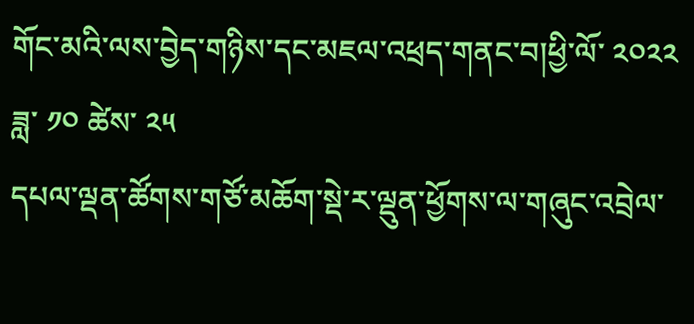གོང་མའི་ལས་བྱེད་གཉིས་དང་མཇལ་འཕྲད་གནང་བ།ཕྱི་ལོ་ ༢༠༢༢ ཟླ་ ༡༠ ཚེས་ ༢༥
དཔལ་ལྡན་ཚོགས་གཙོ་མཆོག་སྡེ་ར་ལྡུན་ཕྱོགས་ལ་གཞུང་འབྲེལ་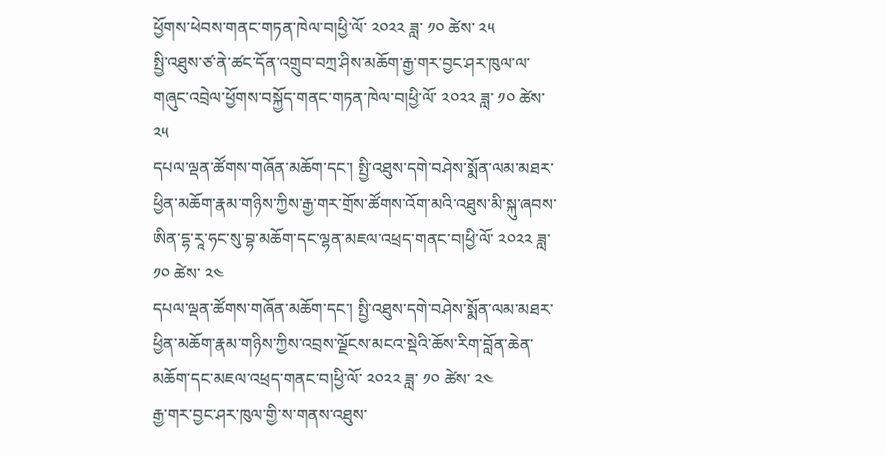ཕྱོགས་ཕེབས་གནང་གཏན་ཁེལ་བ།ཕྱི་ལོ་ ༢༠༢༢ ཟླ་ ༡༠ ཚེས་ ༢༥
སྤྱི་འཐུས་ཙ་ནེ་ཚང་དོན་འགྲུབ་བཀྲ་ཤིས་མཆོག་རྒྱ་གར་བྱང་ཤར་ཁུལ་ལ་གཞུང་འབྲེལ་ཕྱོགས་བསྐྱོད་གནང་གཏན་ཁེལ་བ།ཕྱི་ལོ་ ༢༠༢༢ ཟླ་ ༡༠ ཚེས་ ༢༥
དཔལ་ལྡན་ཚོགས་གཞོན་མཆོག་དང་། སྤྱི་འཐུས་དགེ་བཤེས་སྨོན་ལམ་མཐར་ཕྱིན་མཆོག་རྣམ་གཉིས་ཀྱིས་རྒྱ་གར་གྲོས་ཚོགས་འོག་མའི་འཐུས་མི་སྐུ་ཞབས་ཨིན་དྷ་རཱ་ཧང་སུ་བྷ་མཆོག་དང་ལྷན་མཇལ་འཕྲད་གནང་བ།ཕྱི་ལོ་ ༢༠༢༢ ཟླ་ ༡༠ ཚེས་ ༢༤
དཔལ་ལྡན་ཚོགས་གཞོན་མཆོག་དང་། སྤྱི་འཐུས་དགེ་བཤེས་སྨོན་ལམ་མཐར་ཕྱིན་མཆོག་རྣམ་གཉིས་ཀྱིས་འབྲས་ལྗོངས་མངའ་སྡེའི་ཆོས་རིག་བློན་ཆེན་མཆོག་དང་མཇལ་འཕྲད་གནང་བ།ཕྱི་ལོ་ ༢༠༢༢ ཟླ་ ༡༠ ཚེས་ ༢༤
རྒྱ་གར་བྱང་ཤར་ཁུལ་གྱི་ས་གནས་འཐུས་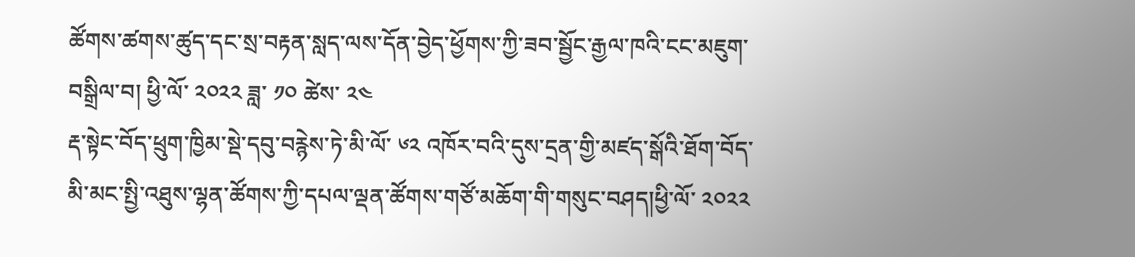ཚོགས་ཚགས་ཚུད་དང་སྲ་བརྟན་སླད་ལས་དོན་བྱེད་ཕྱོགས་ཀྱི་ཟབ་སྦྱོང་རྒྱལ་ཁའི་ངང་མཇུག་བསྒྲིལ་བ། ཕྱི་ལོ་ ༢༠༢༢ ཟླ་ ༡༠ ཚེས་ ༢༤
རྡ་སྟེང་བོད་ཕྲུག་ཁྱིམ་སྡེ་དབུ་བརྙེས་ཏེ་མི་ལོ་ ༦༢ འཁོར་བའི་དུས་དྲན་གྱི་མཛད་སྒོའི་ཐོག་བོད་མི་མང་སྤྱི་འཐུས་ལྷན་ཚོགས་ཀྱི་དཔལ་ལྡན་ཚོགས་གཙོ་མཆོག་གི་གསུང་བཤད།ཕྱི་ལོ་ ༢༠༢༢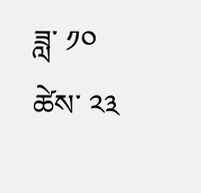ཟླ་ ༡༠ ཚེས་ ༢༣